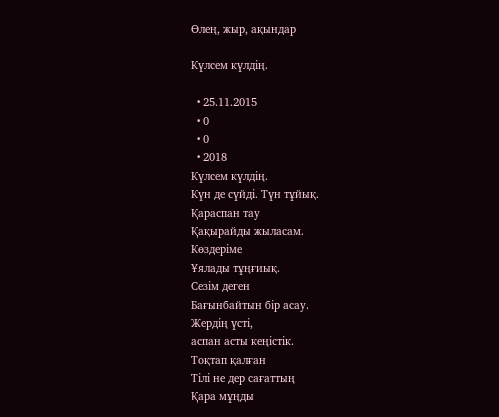Өлең, жыр, ақындар

Күлсем күлдің.

  • 25.11.2015
  • 0
  • 0
  • 2018
Күлсем күлдің.
Күн де сүйді. Түн тұйық.
Қараспан тау
Қақырайды жыласам.
Көздеріме
Ұялады тұңғиық.
Сезім деген
Бағынбайтын бір асау.
Жердің үсті,
аспан асты кеңістік.
Тоқтап қалған
Тілі не дер сағаттың
Қара мұңды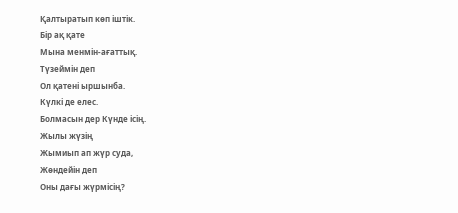Қалтыратып көп іштік.
Бір ақ қате
Мына менмін-ағаттық.
Түзеймін деп
Ол қатені ыршынба.
Күлкі де елес.
Болмасын дер Күнде ісің.
Жылы жүзің
Жымиып ап жүр суда,
Жөндейін деп
Оны дағы жүрмісің?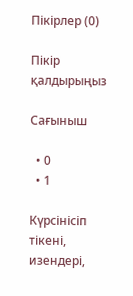Пікірлер (0)

Пікір қалдырыңыз

Сағыныш

  • 0
  • 1

Күрсінісіп тікені, изендері,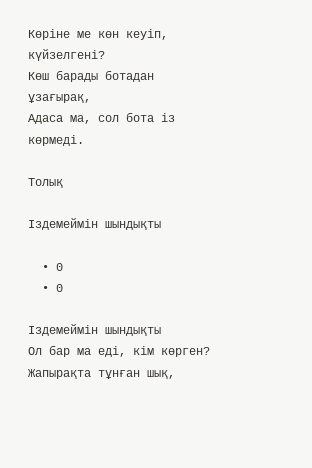Көріне ме көн кеуіп, күйзелгені?
Көш барады ботадан ұзағырақ,
Адаса ма, сол бота із көрмеді.

Толық

Іздемеймін шындықты

  • 0
  • 0

Іздемеймін шындықты
Ол бар ма еді, кім көрген?
Жапырақта тұнған шық,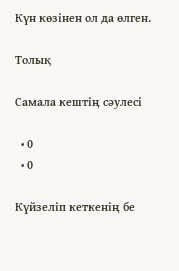Күн көзінен ол да өлген.

Толық

Самала кештің сәулесі

  • 0
  • 0

Күйзеліп кеткенің бе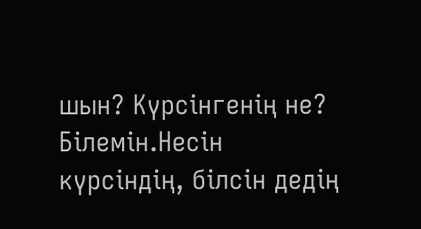шын? Күрсінгенің не?
Білемін.Несін күрсіндің, білсін дедің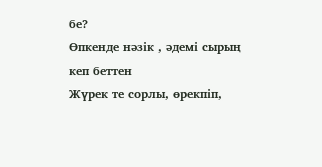бе?
Өпкенде нәзік , әдемі сырың кеп беттен
Жүрек те сорлы, өрекпіп,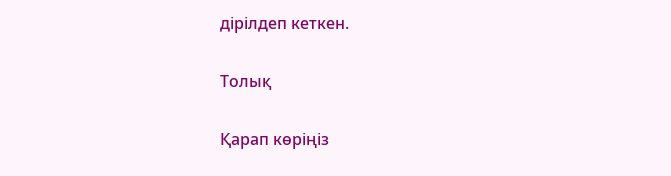дірілдеп кеткен.

Толық

Қарап көріңіз